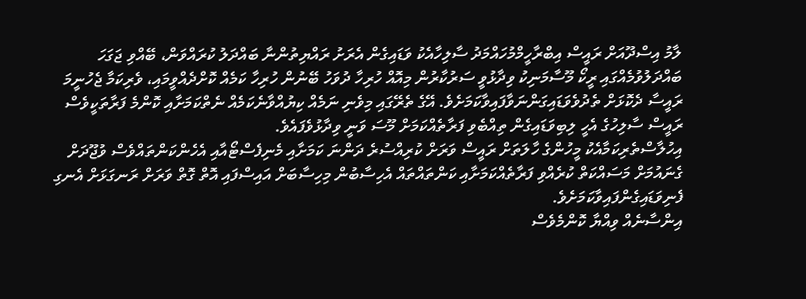ލާމު އިސްދޫއަށް ރައީސް އިބްރާހީމްމުހައްމަދު ސާލިހާއެކު ވަޑައިގެން އެރަށު ރައްޔިތުންނާ ބައްދަލު ކުރައްވަން، ބޭއްވި ޖަގަހަ ބައްދަލުވުމެއްގައި ރީކޯ މޫސާމަނިކު ވިދާޅުވީ ސަރުކާރުން މިއޮއް ހުރިހާ ދުވަހު ބޭނުން ހުރިހާ ކަމެއް ކޮށްދެއްވީމައި، ވެރިކަމާ ޖެހުނީމަ ރައީސާ ދެކޮޅަށް ތެދުވެވަޑައިގަންނަވާފައިވާކަމަށެވެ. އޭގެ ތެރޭގައި މިވެނި ނަމެއް ކިޔުއްވާނެކަމެއް ނެތްކަމަށާއި ކޮންމެ ފަރާތަކީވެސް ރައީސް ސާލިހުގެ އެހީ ލިބިވަޑައިގެން ތިއްބެވި ފަރާތެއްކަމަށް މޫސަ ވަނީ ވިދާޅުވެފައެވެ.
އިހުލާސްތެރިކަމާއެކު މީހުންގެ ހާލަތަށް ރައީސް ވަރަށް ކުރިއްސުރެ ދަންނަ ކަމަށާއި މެނިފެސްޓޯއާއި އެހެންކަންތައްވެސް ވުޖޫދަށް ގެނައުމަށް މަސައްކަތް ކުރެއްވި ފަރާތެއްކަމަށާއި ކަންތައްތައް އެހިސާބުން މިހިސާބަށް އައިސްފައި އޮތް ގޮތް ވަރަށް ރަނގަޅަށް އެނގި ފެނިވަޑައިގެންފައިވާކަމަށެވެ.
އިންސާނެއް ވިއްޔާ ކޮންމެވެސް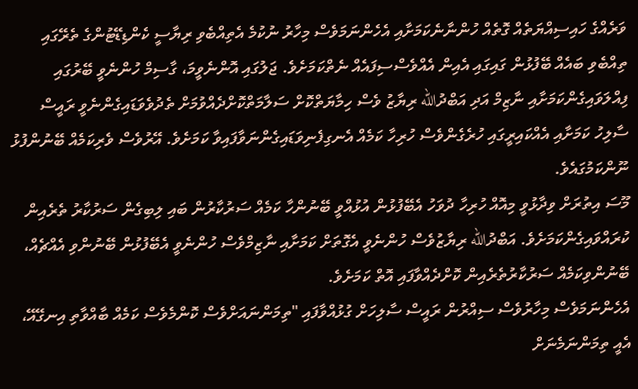ވަރެއްގެ ހައިސިއްޔަތެއް ގޮތެއް ހުންނާނެކަމަށާއި އެހެންނަމަވެސް މިހާރު ނުކުމެ އެތިއްބެވި ރިޔާސީ ކެންޑިޑޭޓުންގެ ތެރޭގައި ތިއްބެވި ބައެއް ބޭފުޅުން ގައިގައި އެއިން އެއްވެސްސިފައެއް ނެތްކަމަށެވެ. ޖަލުގައި އޮންނެވީމަ، ގާސިމް ހުންނެވީ ބޭރުގައި ފިއްލަވައިގެންކަމަށާއި ނާޒިމް އަދި އަބްދުالله ރިޔާޒު ވެސް ހިމާޔަތްކޮށް ސަލާމަތްކޮށްދެއްވުމަށް ތެދުވެވަޑައިގެންނެވީ ރައީސް ސާލިހު ކަމަށާއި އެއްކައިރީގައި ހުރެގެންވެސް ހުރިހާ ކަމެއް އެނގިފެނިވަޑައިގެންނަވާފައިވާ ކަމަށެވެ. އޭރުވެސް ވެރިކަމެއް ބޭނުންފުޅު ނޫންކަމުގައެވެ.
މޫސަ އިތުރަށް ވިދާޅުވީ މިއޮއް ހުރިހާ ދުވަހު އެބޭފުޅުން އުޅުއްވީ ބޭނުންހާ ކަމެއް ސަރުކާރުން ބައި ލިބިގެން ސަރުކާރު ތެރެއިން ކުރައްވައިގެންކަމަށެވެ. އަބްދުالله ރިޔާޒުވެސް ހުންނެވީ އެގޮތަށް ކަމަށާއި ނާޒިމްވެސް ހުންނެވީ އެބޭފުޅުން ބޭނުންވި އެއްޗެއް، ބޭނުންވިކަމެއް ސަރުކާރުތެރެއިން ކޮށްދެއްވާފައި އޮތް ކަމަށެވެ.
އެހެންނަމަވެސް މިހާރުވެސް ސިއްރުން ރައީސް ސާލިހަށް ގުޅުއްވާފައި "ތިމަންނައަށްވެސް ކޮންމެވެސް ކަމެއް ބާއްވާތި އިނގޭއޭ، އެއީ ތިމަންނަމެނަށް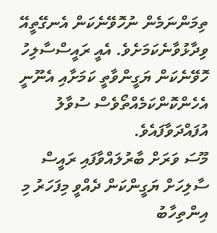ތިމަންނަމެން ނުހޮވޭނެކަން އެނގޭތީއޭ ވިދާޅުވާނެކަމަށެވެ. އެއީ ރައީސްސާލިހު ހޮވޭނެކަން ޔަގީންވާތީ ކަމަށާއި އެނޫނީ އެހެންކޮންކަމެއްތޯވެސް ސުވާލު އުފައްދަވާފައެވެ.
މޫސަ ވަރަށް ބާރުލައްވާފައި ރައީސް ސާލިހަށް ޔަގީންކަން ދެއްވީ މިފަހަރު މި އިންތިހާބު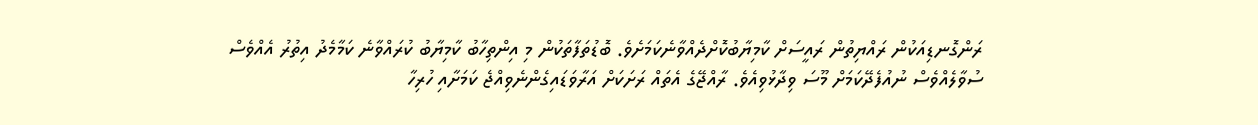ރަންގޮނޑިއަކުން ރައްޔިތުން ރައީސަށް ކާމިޔާބުކޮށްދެއްވާނެކަމަށެވެ. ބޮޑުތަފާތަކުން މި އިންތިހާބު ކާމިޔާބު ކުރައްވާނެ ކަމާމެދު އިތުރު އެއްވެސް ސުވާލެއްވެސް ނުއުފެދޭކަމަށް މޫސަ ވިދާޅުވިއެވެ. ރާއްޖޭގެ އެތައް ރަށަކަށް އަރާވަޑައިގެންނެވިއްޖެ ކަމަށާއި ހުރިހާ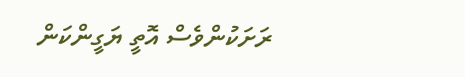ރަށަކުންވެސް އޮތީ ޔަގީންކަން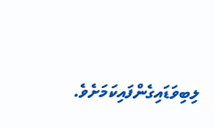ލިބިވަޑައިގެންފައިކަމަށެވެ.